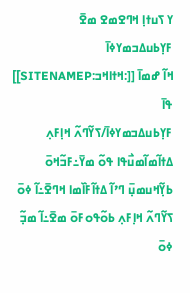ߌ ߖߎߙߊ߲ ߞߣߐߘߐ ߘߐ߫
ߓߌ߲ߕߎߡߏߘߌߦߊ߫
ߞߊ߬ ߝߘߊ߫ [[:ߞߙߊߞߏ:SITENAMEP]] ߟߊ߫
ߓߌ߲ߕߎߡߏߘߌߦߊ߫/ߖߌ߬ߣߍ߬ ߞߊ߲ߓߍ߲ ߡߙߊ߬ߘߊ߬ߘߎ߯ߟߊ ߟߋ߬ ߘߌ߫߸ߓߏ߬ߞߋ߫ ߕߌ߲߬ߞߎߘߎ߲߫ ߣߴߊ߬ ߡߙߊ߬ߓߊ߰ߘߊ ߞߣߐ߫߸ߊ߬ ߦߋ߫ ߖߌ߬ߣߍ߬ ߞߊ߲ߓߍ߲ ߕߋ߬ߟߋߓߋ߫ ߘߐ߫߸ߊ߬ ߘߏ߲߬ ߦߋ߫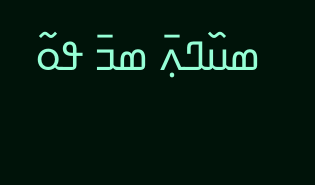ߘߎ߰ߣߍ߲߫ ߘߏ߫ ߟߋ߬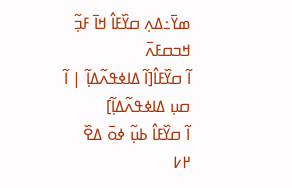ߘߌ߫߸ߡߍ߲ ߛߌ߰ߓߊ߮ ߞߊ߫ ߓߏ߲߬ ߞߏߛߓߍ߫
ߊ߬ ߛߌ߰ߓߊ߮[ߊ߬ ߡߊߦߟߍ߬ߡߊ߲߬ | ߊ߬ ߛߎ߲ ߡߊߦߟߍ߬ߡߊ߲߬]
ߊ߬ ߛߌ߰ߓߊ߮ ߕߎ߲߬ ߦߋ߫ ߡߐ߰ ߂߇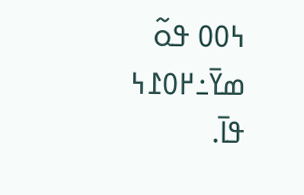߆߀߀ ߟߋ߬ ߘߌ߫߸߂߀߁߆ ߟߊ߫.